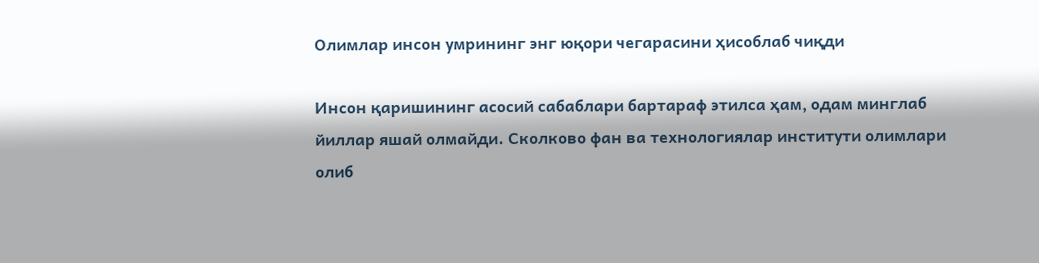Олимлар инсон умрининг энг юқори чегарасини ҳисоблаб чиқди

Инсон қаришининг асосий сабаблари бартараф этилса ҳам, одам минглаб йиллар яшай олмайди. Сколково фан ва технологиялар институти олимлари олиб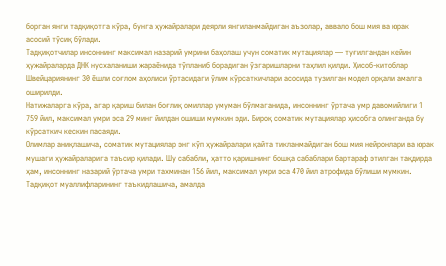борган янги тадқиқотга кўра, бунга ҳужайралари деярли янгиланмайдиган аъзолар, аввало бош мия ва юрак асосий тўсиқ бўлади.
Тадқиқотчилар инсоннинг максимал назарий умрини баҳолаш учун соматик мутациялар — туғилгандан кейин ҳужайраларда ДНК нусхаланиши жараёнида тўпланиб борадиган ўзгаришларни таҳлил қилди. Ҳисоб-китоблар Швейцариянинг 30 ёшли соғлом аҳолиси ўртасидаги ўлим кўрсаткичлари асосида тузилган модел орқали амалга оширилди.
Натижаларга кўра, агар қариш билан боғлиқ омиллар умуман бўлмаганида, инсоннинг ўртача умр давомийлиги 1 759 йил, максимал умри эса 29 минг йилдан ошиши мумкин эди. Бироқ соматик мутациялар ҳисобга олинганда бу кўрсаткич кескин пасаяди.
Олимлар аниқлашича, соматик мутациялар энг кўп ҳужайралари қайта тикланмайдиган бош мия нейронлари ва юрак мушаги ҳужайраларига таъсир қилади. Шу сабабли, ҳатто қаришнинг бошқа сабаблари бартараф этилган тақдирда ҳам, инсоннинг назарий ўртача умри тахминан 156 йил, максимал умри эса 470 йил атрофида бўлиши мумкин.
Тадқиқот муаллифларининг таъкидлашича, амалда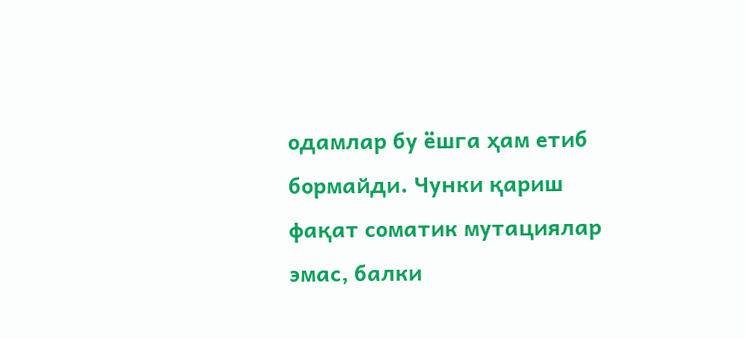одамлар бу ёшга ҳам етиб бормайди. Чунки қариш фақат соматик мутациялар эмас, балки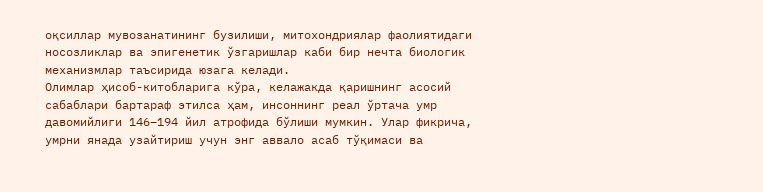оқсиллар мувозанатининг бузилиши, митохондриялар фаолиятидаги носозликлар ва эпигенетик ўзгаришлар каби бир нечта биологик механизмлар таъсирида юзага келади.
Олимлар ҳисоб-китобларига кўра, келажакда қаришнинг асосий сабаблари бартараф этилса ҳам, инсоннинг реал ўртача умр давомийлиги 146–194 йил атрофида бўлиши мумкин. Улар фикрича, умрни янада узайтириш учун энг аввало асаб тўқимаси ва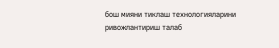бош мияни тиклаш технологияларини ривожлантириш талаб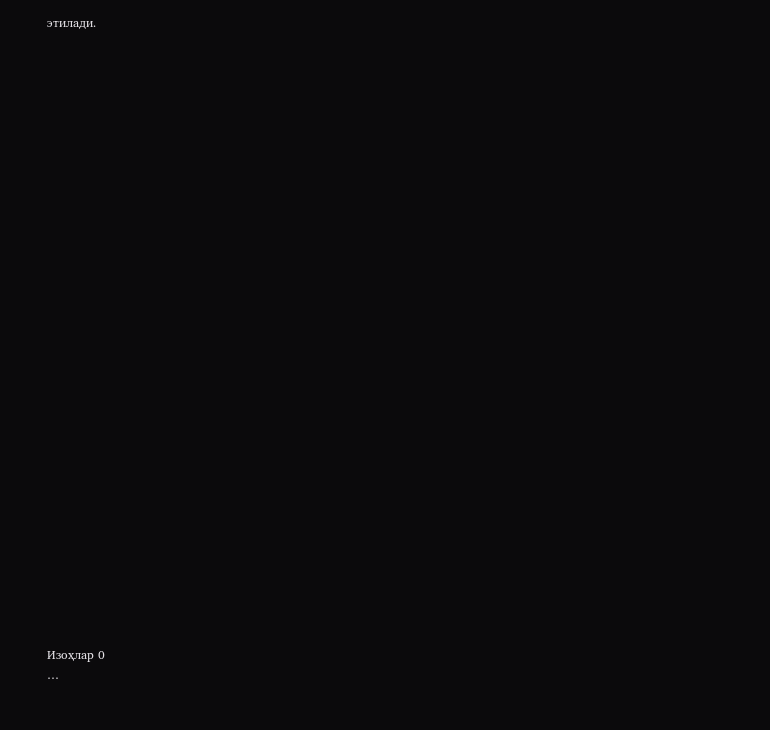этилади.






























Изоҳлар 0
…